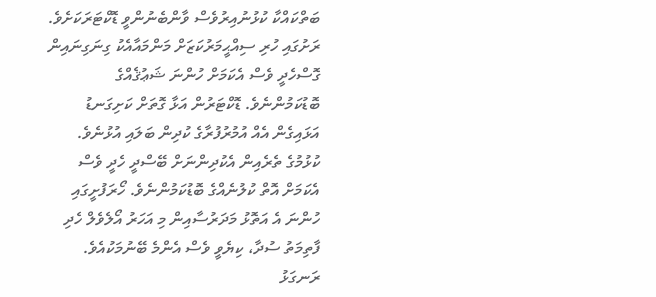ބަތްކައްކާ ކުޅުނުއިރުވެސް ވާންބެނުންވީ ޑޮކްޓަރަކަށެވެ. ރަށުގައި ހުރި ސިއްޙީމަރުކަޒަށް މަންމައާއެކު ގިނަގިނައިން ގޮސްހެދީ ވެސް އެކަމަށް ހުންނަ ޝަޢުޤެއްގެ ބޮޑުކަމުންނެވެ. ޑޮކްޓަރުން އަޅާ ގޮތަށް ކަށިގަނޑު އަޅައިގެން އެއް އުމުރުފުރާގެ ކުދިން ބަލައި އުޅުނެވެ. ކުޅުމުގެ ތެރެއިން އެކުދިންނަށް ބޭސްދީ ހެދީ ވެސް އެކަމަށް އޮތް ކުލުނެއްގެ ބޮޑުކަމުންނެވެ. ހޯރަފުށީގައި ހުންނަ އެ އަތޮޅު މަދަރުސާއިން މި އަހަރު އޯލެވެލް ހެދި ފާތިމަތު ސުދާ، ކިޔެވީ ވެސް އެންމެ ބޭނުމަކުއެވެ. ރަނގަޅު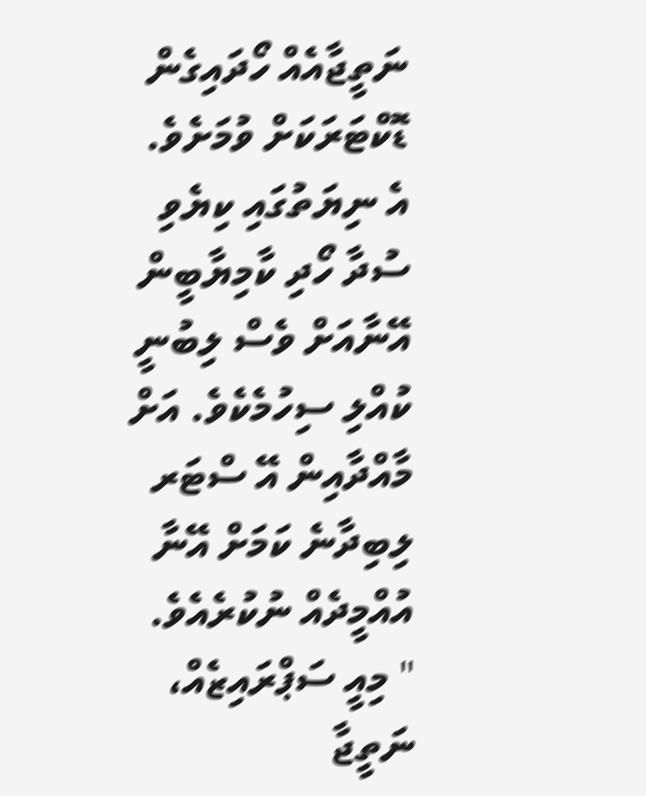ނަތީޖާއެއް ހޯދައިގެން ޑޮކްޓަރަކަށް ވުމަށެވެ.
އެ ނިޔަތުގައި ކިޔެވި ސުދާ ހޯދި ކާމިޔާބީން އޭނާއަށް ވެސް ލިބުނީ ކުއްލި ސިހުމެކެވެ. އަށް މާއްދާއިން އޭ ސްޓަރ ލިބިދާނެ ކަމަށް އޭނާ އުއްމީދެއް ނުކުރެއެވެ.
" މިއީ ސަޕްރައިޒެއް، ނަތީޖާ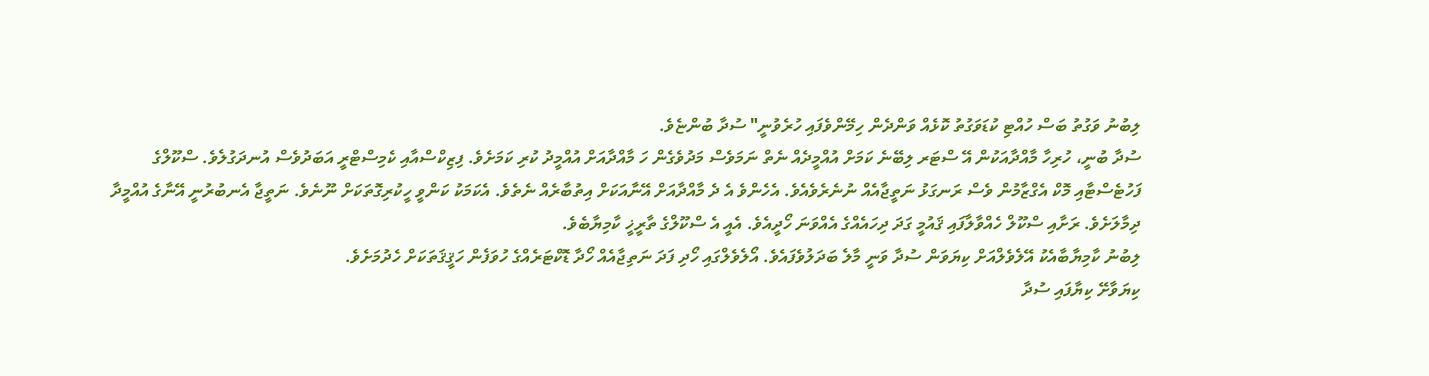ލިބުނު ވަގުތު ބަސް ހުއްޓި ކުޑަވަގުތު ކޮޅެއް ވަންދެން ހިމޭންވެފައި ހުރެވުނީ" ސުދާ ބުންޏެވެ.
ސުދާ ބުނީ، ހުރިހާ މާއްދާއަކުން އޭ ސްޓަރ ލިބޭނެ ކަމަށް އުއްމީދެއް ނެތް ނަމަވެސް މަދުވެގެން ހަ މާއްދާއަށް އުއްމީދު ކުރި ކަމަށެވެ. ފިޒިކްސްއާއި ކެމިސްޓްރީ އަބަދުވެސް އުނދަގުލެވެ. ސްކޫލްގެ ފަހުޓެސްޓާއި މޮކް އެގްޒާމުން ވެސް ރަނގަޅު ނަތީޖާއެއް ނުނެރެވެއެވެ. އެހެންވެ އެ ދެ މާއްދާއަށް އޭނާއަކަށް އިތުބާރެއް ނެތެވެ. އެކަމަކު ކަންވީ ހީކުރިގޮތަކަށް ނޫނެވެ. ނަތީޖާ އެނބުރުނީ އޭނާގެ އުއްމީދާ ދިމާލަށެވެ. ރަށާއި ސްކޫލް ހެއްވާލާފައި ޤައުމީ ގަދަ ދިހައެއްގެ އެއްވަނަ ހޯދީއެވެ. އެއީ އެ ސްކޫލްގެ ތާރީޚީ ކާމިޔާބެވެ.
ލިބުނު ކާމިޔާބާއެކު އޭލެވެލްއަށް ކިޔަވަން ސުދާ ވަނީ މާލެ ބަދަލުވެފައެވެ. އޯލެވެލްގައި ހޯދި ފަދަ ނަތިޖާއެއް ހޯދާ ޑޮކްޓަރެއްގެ ހުވަފެން ހަޤީޤަތަކަށް ހެދުމަށެވެ.
ކިޔަވާށޭ ކިޔާފައި ސުދާ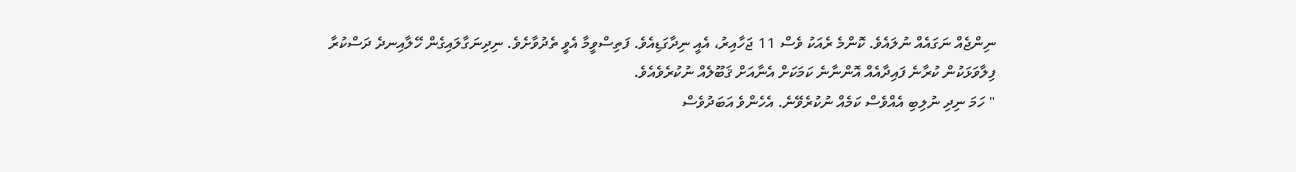ނިންޖެއް ނަގައެއް ނުލައެވެ. ކޮންމެ ރެއަކު ވެސް 11 ޖަހާއިރު، އެއީ ނިދާގަޑިއެވެ. ފަތިސްވީމާ އެވީ ތެދުވާށެވެ. ނިދިނަގާލައިގެން ހޭލާއިނދެ ދަސްކުރާ ފިލާވަޅަކުން ކުރާނެ ފައިދާއެއް އޮންނާނެ ކަމަކަށް އެނާއަށް ޤަބޫލެއް ނުކުރެވެއެވެ.
" ހަމަ ނިދި ނުލިބި އެއްވެސް ކަމެއް ނުކުރެވޭނެ. އެހެންވެ އަބަދުވެސް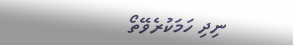ނިދި ހަމަކުރެވޭތޯ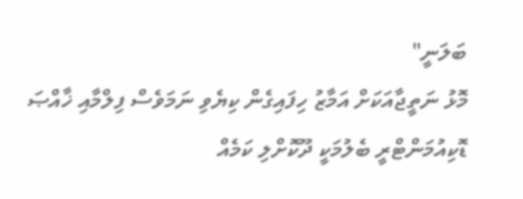ބަލަނީ"
މޮޅު ނަތީޖާއަކަށް އަމާޒު ހިފައިގެން ކިޔެވި ނަމަވެސް ފިލްމާއި ޚާއްޞަ ޑޮކިއުމަންޓްރީ ބެލުމަކީ ދޫކޮށްލި ކަމެއް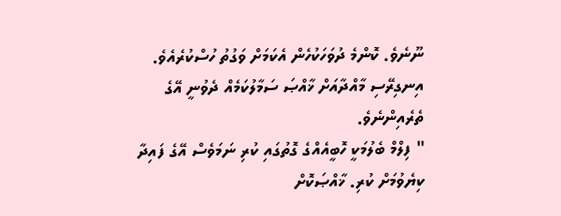ނޫނެވެ. ކޮންމެ ދުވަހަކުހެން އެކަމަށް ވަގުތު ހުސްކުރެއެވެ. އިނގިރޭސި މާއްދާއަށް ޚާއްޞަ ސަމާލުކަމެއް ދެވުނީ އޭގެ ތެރެއިންނެވެ.
" ފިލްމް ބެލުމަކީ ހޮބީއެއްގެ ގޮތުގައި ކުރި ނަމަވެސް އޭގެ ފައިދާ ކިޔެވުމަށް ކުރި. ޚާއްޞަކޮށް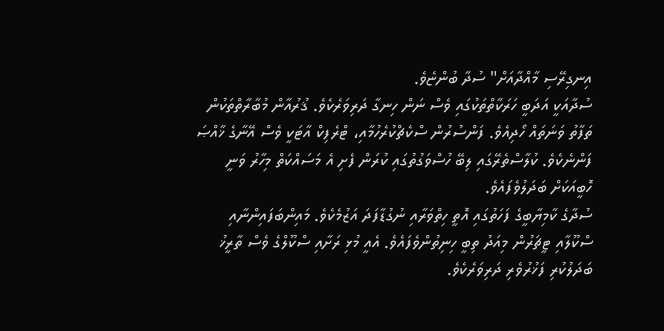އިނގިރޭސި މާއްދާއަށް" ސުދާ ބުންޏެވެ.
ސުދާއަކީ އަދަބީ ހަރަކާތްތަކުގައި ވެސް ނަން ހިނގާ ދަރިވަރެކެވެ. ޤުރުއާން މުބާރާތްތަކުން ތަފާތު ވަނަތައް ހޯދިއެވެ. ފަންސުރުން ސްކެޗްކުރެހުމާއި، ޓްރެފިކް އާޓަކީ ވެސް އޭނާގެ ޚާއްޞަ ފަންނެކެވެ. ކުލާސްތެރޭގައި ލިބޭ ހުސްވަގުތުގައި ކުރަން ފެށި އެ މަސައްކަތް މިހާރު ވަނީ ހޮބީއަކަށް ބަދަލުވެފައެވެ.
ސުދާގެ ކާމިޔާބީގެ ފަހަތުގައި އޮތީ ހިތްވަރާއި ނުގުޑާފަދަ އަޒުމެކެވެ. މައިންބަފައިންނާއި ސްކޫލާއި ޓީޗަރުން މިއަދު ތިބީ ހިނިތުންވެފައެވެ. އެއީ މުޅި ރަށާއި ސްކޫލްގެ ވެސް ތާރީޚު ބަދަލުކުރި ފަޚުރުވެރި ދަރިވަރެކެވެ.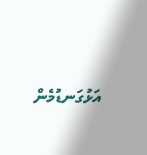އަޅުގަނޑުމެން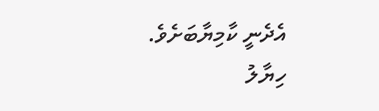އެދެނީ ކާމިޔާބަށެވެ.
ހިޔާލު